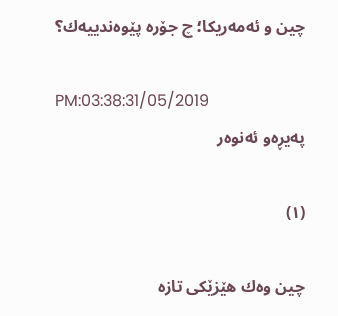چین و ئه‌مه‌ریكا؛ چ جۆره‌ پێوه‌ندییه‌ك؟

PM:03:38:31/05/2019
په‌یڕه‌و ئه‌نوه‌ر

(١)

چین وه‌ك هێزێكی تازه‌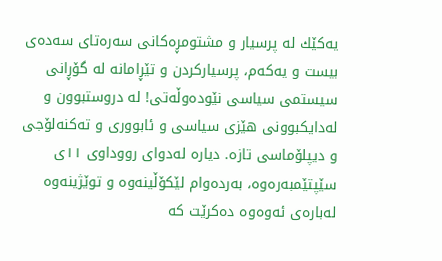یه‌كێك له‌ پرسیار و مشتومڕه‌كانی سه‌ره‌تای سه‌ده‌ی بیست و یه‌كه‌م، پرسیاركردن و تێڕامانه‌ له‌ گۆڕانی سیستمی سیاسی نێوده‌وڵه‌تی! له‌ دروستبوون و له‌دایكبوونی هێزی سیاسی و ئابووری و ته‌كنه‌لۆجی و دیپلۆماسی تازه‌. دیاره‌ له‌دوای رووداوی ١١ی سێپتێمبه‌ره‌وه‌، به‌رده‌وام لێكۆڵینه‌وه‌ و توێژینه‌وه‌ له‌باره‌ی ئه‌وه‌وه‌ ده‌كرێت كه‌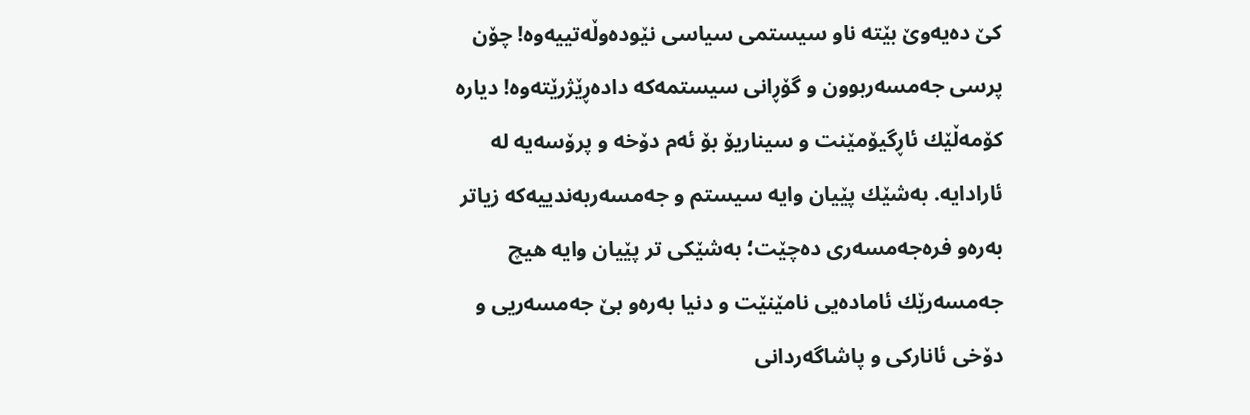كێ ده‌یه‌وێ بێته‌ ناو سیستمی سیاسی نێوده‌وڵه‌تییه‌وه‌! چۆن پرسی جه‌مسه‌ربوون و گۆڕانی سیستمه‌كه‌ داده‌ڕێژرێته‌وه‌! دیاره‌ كۆمه‌ڵێك ئاڕگیۆمێنت و سیناریۆ بۆ ئه‌م دۆخه‌ و پرۆسه‌یه‌ له‌ ئارادایه‌. به‌شێك پێیان وایه‌ سیستم و جه‌مسه‌ربه‌ندییه‌كه‌ زیاتر به‌ره‌و فره‌جه‌مسه‌ری ده‌چێت؛ به‌شێكی تر پێیان وایه‌ هیچ جه‌مسه‌رێك ئاماده‌یی نامێنێت و دنیا به‌ره‌و بێ جه‌مسه‌ریی و دۆخی ئاناركی و پاشاگه‌ردانی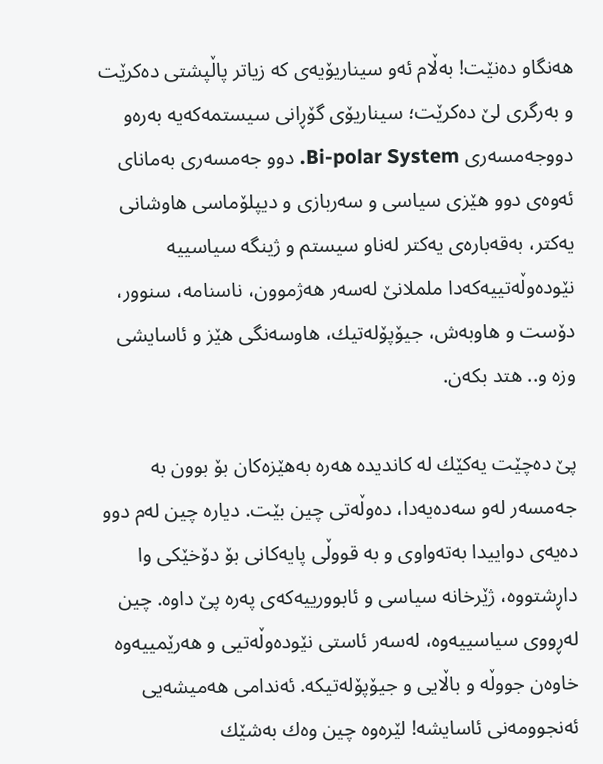هه‌نگاو ده‌نێت! به‌ڵام ئه‌و سیناریۆیه‌ی كه‌ زیاتر پاڵپشتی ده‌كرێت و به‌رگری لێ ده‌كرێت؛ سیناریۆی گۆڕانی سیستمه‌كه‌یه‌ به‌ره‌و دووجه‌مسه‌ری Bi-polar System. دوو جه‌مسه‌ری به‌مانای ئه‌وه‌ی دوو هێزی سیاسی و سه‌ربازی و دیپلۆماسی هاوشانی یه‌كتر، به‌قه‌باره‌ی یه‌كتر له‌ناو سیستم و ژینگه‌ سیاسییه‌ نێوده‌وڵه‌تییه‌كه‌دا ململانێ له‌سه‌ر هه‌ژموون، ناسنامه‌، سنوور، دۆست و هاوبه‌ش، جیۆپۆله‌تیك، هاوسه‌نگی هێز و ئاسایشی وزه‌ و.. هتد بكه‌ن.

پێ ده‌چێت یه‌كێك له‌ كاندیده‌ هه‌ره‌ به‌هێزه‌كان بۆ بوون به‌ جه‌مسه‌ر له‌و سه‌ده‌یه‌دا، ده‌وڵه‌تی چین بێت. دیاره‌ چین له‌م دوو ده‌یه‌ی دواییدا به‌ته‌واوی و به‌ قووڵی پایه‌كانی بۆ دۆخێكی وا داڕشتووه‌، ژێرخانه‌ سیاسی و ئابوورییه‌كه‌ی په‌ره‌ پێ داوه‌. چین له‌ڕووی سیاسییه‌وه‌، له‌سه‌ر ئاستی نێوده‌وڵه‌تیی و هه‌رێمییه‌وه‌ خاوه‌ن جووڵه‌ و باڵایی و جیۆپۆله‌تیكه‌. ئه‌ندامی هه‌میشه‌یی ئه‌نجوومه‌نی ئاسایشه‌! لێره‌وه‌ چین وه‌ك به‌شێك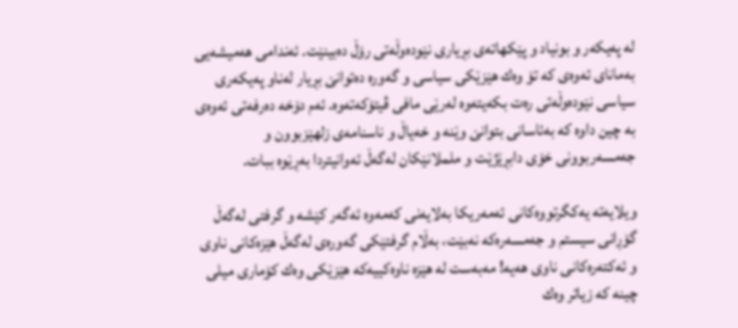له‌ په‌یكه‌ر و بونیاد و پێكهاته‌ی بڕیاری نێوده‌وڵه‌تی رۆڵ ده‌بینێت. ئه‌ندامی هه‌میشه‌یی به‌مانای ئه‌وه‌ی كه‌ تۆ وه‌ك هێزێكی سیاسی و گه‌وره‌ ده‌توانێ بڕیار له‌ناو په‌یكه‌ری سیاسی نێوده‌وڵه‌تی ره‌ت بكه‌یته‌وه‌ له‌رێی مافی ڤیتۆكه‌ته‌وه‌. ئه‌م دۆخه‌ ده‌رفه‌تی ئه‌وه‌ی به‌ چین داوه‌ كه‌ به‌ئاسانی بتوانێ وێنه‌ و خه‌یاڵ و ناسنامه‌ی زلهێزبوون و جه‌مسه‌ربوونی خۆی دابڕێژێت و ململانێكان له‌گه‌ڵ ئه‌وانیتردا به‌ڕێوه‌ ببات.

ویلایه‌ته‌ یه‌كگرتووه‌كانی ئه‌مه‌ریكا به‌لایه‌نی كه‌مه‌وه‌ ئه‌گه‌ر كێشه‌ و گرفتی له‌گه‌ڵ گۆڕانی سیستم و جه‌مسه‌ره‌كه‌ نه‌بێت، به‌ڵام گرفتێكی گه‌وره‌ی له‌گه‌ڵ هێزه‌كانی ناوی و ئه‌كته‌ره‌كانی ناوی هه‌یه‌! مه‌به‌ست له‌ هێزه‌ ناوه‌كییه‌كه‌ هێزێكی وه‌ك كۆماری میلی چینه‌ كه‌ زیاتر وه‌ك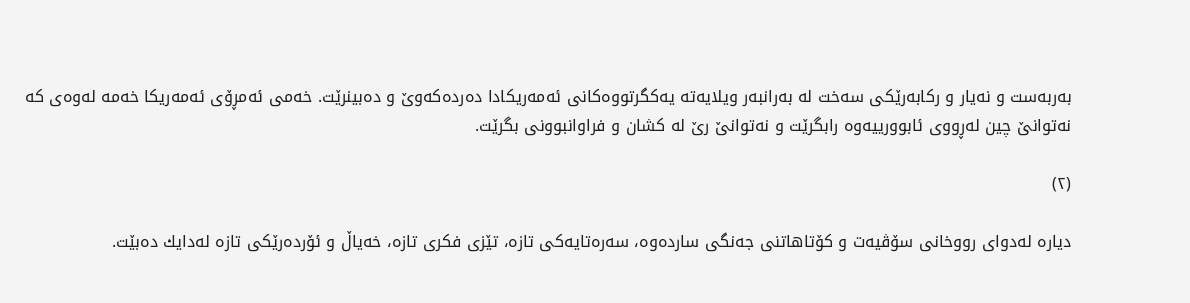به‌ربه‌ست و نه‌یار و ركابه‌رێكی سه‌خت له‌ به‌رانبه‌ر ویلایه‌ته‌ یه‌كگرتووه‌كانی ئه‌مه‌ریكادا ده‌رده‌كه‌وێ و ده‌بینرێت. خه‌می ئه‌مڕۆی ئه‌مه‌ریكا خه‌مه‌ له‌وه‌ی كه‌ نه‌توانێ چین له‌ڕووی ئابوورییه‌وه‌ رابگرێت و نه‌توانێ رێ له‌ كشان و فراوانبوونی بگرێت.

(٢)

دیاره‌ له‌دوای رووخانی سۆڤیه‌ت و كۆتاهاتنی جه‌نگی سارده‌وه‌، سه‌ره‌تایه‌كی تازه‌، تێزی فكری تازه‌، خه‌یاڵ و ئۆرده‌رێكی تازه‌ له‌دایك ده‌بێت.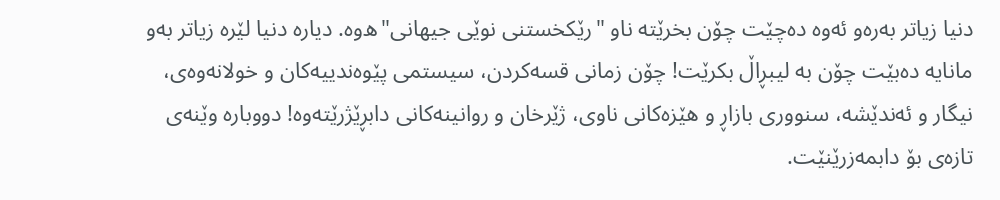دنیا زیاتر به‌ره‌و ئه‌وه‌ ده‌چێت چۆن بخرێته‌ ناو "رێكخستنی نوێی جیهانی"ه‌وه‌. دیاره‌ دنیا لێره‌ زیاتر به‌و مانایه‌ ده‌بێت چۆن به‌ لیبڕاڵ بكرێت! چۆن زمانی قسه‌كردن، سیستمی پێوه‌ندییه‌كان و خولانه‌وه‌ی، نیگار و ئه‌ندێشه‌، سنووری بازاڕ و هێزه‌كانی ناوی، ژێرخان و روانینه‌كانی دابڕێژرێته‌وه‌! دووباره‌ وێنه‌ی تازه‌ی بۆ دابمه‌زرێنێت.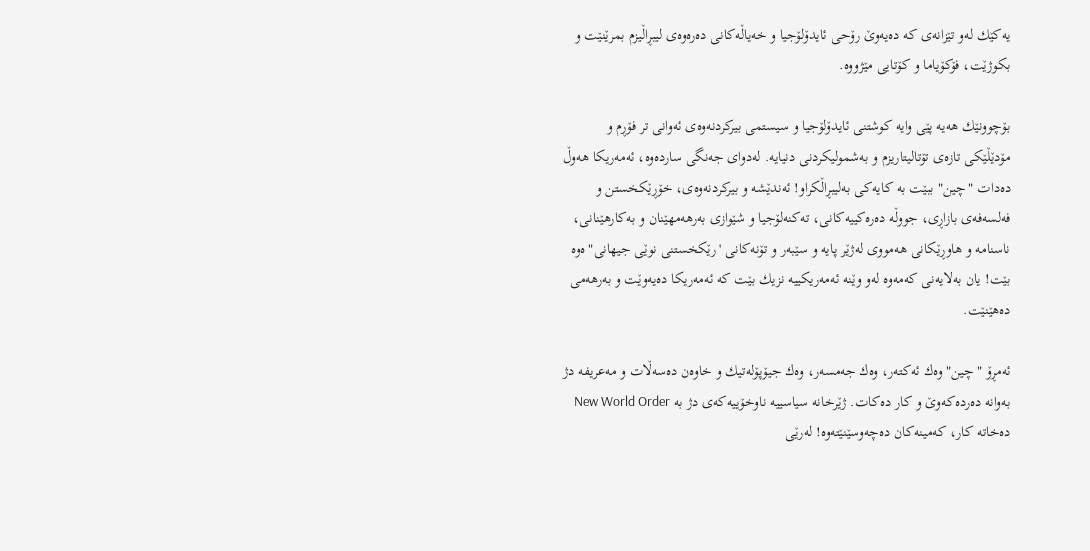یه‌كێك له‌و تێزانه‌ی كه‌ ده‌یه‌وێ رۆحی ئایدۆلۆجیا و خه‌یاڵه‌كانی ده‌ره‌وه‌ی لیبڕاڵیزم بمرێنێت و بكوژێت، فۆكۆیاما و كۆتایی مێژووه‌.

بۆچوونێك هه‌یه‌ پێی وایه‌ كوشتنی ئایدۆلۆجیا و سیستمی بیركردنه‌وه‌ی ئه‌وانی تر فۆڕم و مۆدێڵێكی تازه‌ی تۆتالیتاریزم و به‌شمولیكردنی دنیایه‌. له‌دوای جه‌نگی سارده‌وه‌، ئه‌مه‌ریكا هه‌وڵ ده‌دات "چین" ببێت به‌ كایه‌كی به‌لیبڕاڵكراو! ئه‌ندێشه‌ و بیركردنه‌وه‌ی، خۆڕێكخستن و فه‌لسه‌فه‌ی بازاڕی، جووڵه‌ ده‌ره‌كییه‌كانی، ته‌كنه‌لۆجیا و شێوازی به‌رهه‌مهێنان و به‌كارهێنانی، ناسنامه‌ و هاوڕێكانی هه‌مووی له‌ژێر پایه‌ و سێبه‌ر و تۆنه‌كانی 'رێكخستنی نوێی جیهانی"ه‌وه‌ بێت! یان به‌لایه‌نی كه‌مه‌وه‌ له‌و وێنه‌ ئه‌مه‌ریكییه‌ نزیك بێت كه‌ ئه‌مه‌ریكا ده‌یه‌وێت و به‌رهه‌می ده‌هێنێت.

ئه‌مڕۆ "چین" وه‌ك ئه‌كته‌ر، وه‌ك جه‌مسه‌ر، وه‌ك جیۆپۆله‌تیك و خاوه‌ن ده‌سه‌ڵات و مه‌عریفه‌ دژ به‌وانه‌ ده‌رده‌كه‌وێ و كار ده‌كات. ژێرخانه‌ سیاسییه‌ ناوخۆییه‌كه‌ی دژ به‌ New World Order ده‌خاته‌ كار، كه‌مینه‌كان ده‌چه‌وسێنێته‌وه‌! له‌رێی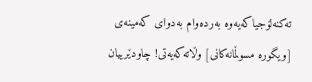ته‌كنه‌لۆجیاكه‌یه‌وه‌ به‌رده‌وام به‌دوای كه‌مینه‌ی [ویگوره‌ مسوڵمانه‌كانی] وڵاته‌كه‌یه‌تی! چاودێرییان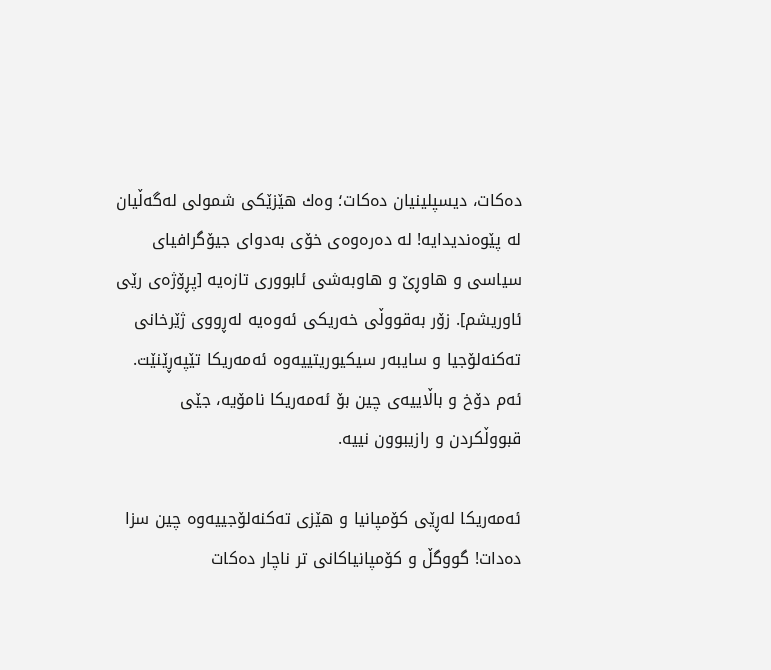ده‌كات، دیسپلینیان ده‌كات؛ وه‌ك هێزێكی شمولی له‌گه‌ڵیان له‌ پێوه‌ندیدایه‌! له‌ ده‌ره‌وه‌ی خۆی به‌دوای جیۆگرافیای سیاسی و هاوڕێ و هاوبه‌شی ئابووری تازه‌یه‌ [پڕۆژه‌ی رێی ئاوریشم]. زۆر به‌قووڵی خه‌ریكی ئه‌وه‌یه‌ له‌ڕووی ژێرخانی ته‌كنه‌لۆجیا و سایبه‌ر سیكیوریتییه‌وه‌ ئه‌مه‌ریكا تێپه‌ڕێنێت. ئه‌م دۆخ و باڵاییه‌ی چین بۆ ئه‌مه‌ریكا نامۆیه‌، جێی قبووڵكردن و رازیبوون نییه‌.

ئه‌مه‌ریكا له‌ڕێی كۆمپانیا و هێزی ته‌كنه‌لۆجییه‌وه‌ چین سزا ده‌دات! گووگڵ و كۆمپانیاكانی تر ناچار ده‌كات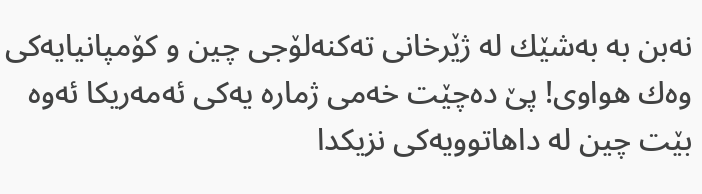نه‌بن به‌ به‌شێك له‌ ژێرخانی ته‌كنه‌لۆجی چین و كۆمپانیایه‌كی وه‌ك هواوی! پێ ده‌چێت خه‌می ژماره‌ یه‌كی ئه‌مه‌ریكا ئه‌وه‌ بێت چین له‌ داهاتوویه‌كی نزیكدا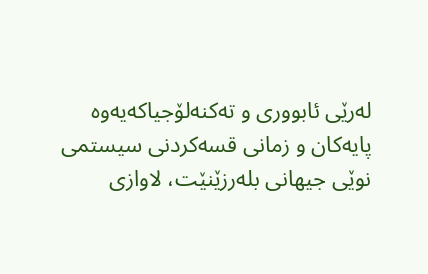له‌رێی ئابووری و ته‌كنه‌لۆجیاكه‌یه‌وه‌ پایه‌كان و زمانی قسه‌كردنی سیستمی نوێی جیهانی بله‌رزێنێت، لاوازی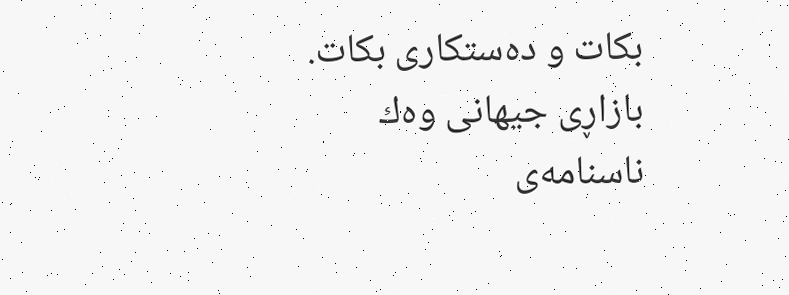بكات و ده‌ستكاری بكات. بازاڕی جیهانی وه‌ك ناسنامه‌ی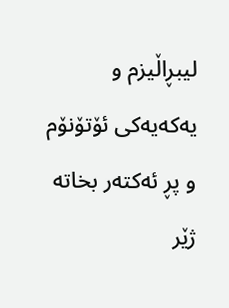لیبڕاڵیزم و یه‌كه‌یه‌كی ئۆتۆنۆم و پڕ ئه‌كته‌ر بخاته‌ ژێر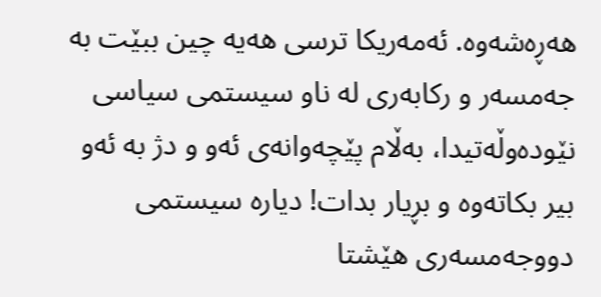هه‌ڕه‌شه‌وه‌. ئه‌مه‌ریكا ترسی هه‌یه‌ چین ببێت به‌ جه‌مسه‌ر و ركابه‌ری له‌ ناو سیستمی سیاسی نێوده‌وڵه‌تیدا، به‌ڵام پێچه‌وانه‌ی ئه‌و و دژ به‌ ئه‌و بیر بكاته‌وه‌ و بڕیار بدات! دیاره‌ سیستمی دووجه‌مسه‌ری هێشتا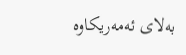به‌لای ئه‌مه‌ریكاوه‌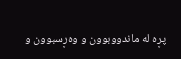پڕه‌ له‌ ماندووبوون و وه‌ڕسبوون و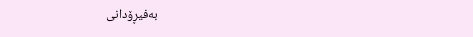به‌فیڕۆدانی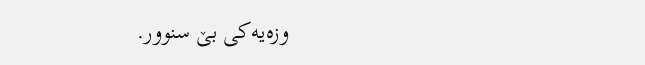وزه‌یه‌كی بێ سنوور.